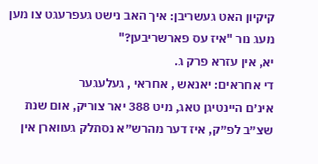קיקיון האט געשריבן: איך האב נישט געפרעגט צו מען מעג נור "איז עס פארשריבען?"
יא, אין עזרא פרק ג.
די אחראים: יאנאש , אחראי , געלעגער
אינ׳ם היינטיגן טאג, מיט 388 יאר צוריק, אום שנת שצ״ב לפ״ק, איז דער מהרש״א נסתלק געווארן אין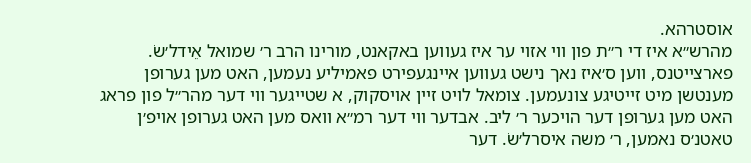אוסטרהא.
מהרש״א איז די ר״ת פון ווי אזוי ער איז געווען באקאנט, מורינו הרב ר׳ שמואל אֵידל׳שׂ. פארצייטנס, ווען ס׳איז נאך נישט געווען איינגעפירט פאמיליע נעמען, האט מען גערופן מענטשן מיט זייטיגע צונעמען. צומאל לויט זיין אויסקוק, א שטייגער ווי דער מהר״ל פון פראג האט מען גערופן דער הויכער ר׳ ליב. אבדער ווי דער רמ״א וואס מען האט גערופן אויפ׳ן טאטנ׳ס נאמען, ר׳ משה איסרל׳שׂ. דער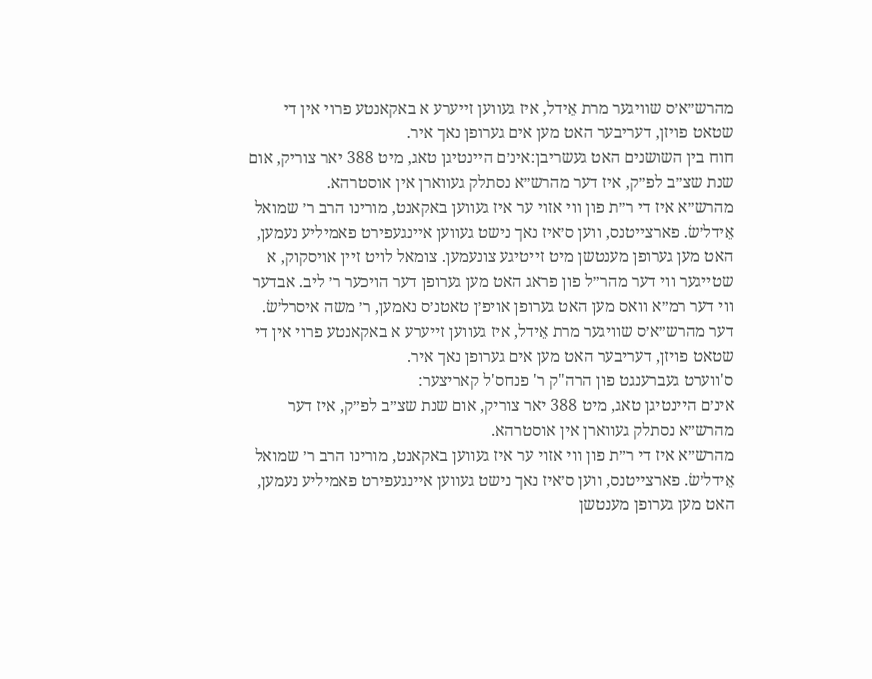מהרש״א׳ס שוויגער מרת אֵידל, איז געווען זייערע א באקאנטע פרוי אין די שטאט פויזן, דעריבער האט מען אים גערופן נאך איר.
חוח בין השושנים האט געשריבן:אינ׳ם היינטיגן טאג, מיט 388 יאר צוריק, אום שנת שצ״ב לפ״ק, איז דער מהרש״א נסתלק געווארן אין אוסטרהא.
מהרש״א איז די ר״ת פון ווי אזוי ער איז געווען באקאנט, מורינו הרב ר׳ שמואל אֵידל׳שׂ. פארצייטנס, ווען ס׳איז נאך נישט געווען איינגעפירט פאמיליע נעמען, האט מען גערופן מענטשן מיט זייטיגע צונעמען. צומאל לויט זיין אויסקוק, א שטייגער ווי דער מהר״ל פון פראג האט מען גערופן דער הויכער ר׳ ליב. אבדער ווי דער רמ״א וואס מען האט גערופן אויפ׳ן טאטנ׳ס נאמען, ר׳ משה איסרל׳שׂ. דער מהרש״א׳ס שוויגער מרת אֵידל, איז געווען זייערע א באקאנטע פרוי אין די שטאט פויזן, דעריבער האט מען אים גערופן נאך איר.
ס'ווערט געברענגט פון הרה"ק ר' פנחס'ל קאריצער:
אינ׳ם היינטיגן טאג, מיט 388 יאר צוריק, אום שנת שצ״ב לפ״ק, איז דער מהרש״א נסתלק געווארן אין אוסטרהא.
מהרש״א איז די ר״ת פון ווי אזוי ער איז געווען באקאנט, מורינו הרב ר׳ שמואל אֵידל׳שׂ. פארצייטנס, ווען ס׳איז נאך נישט געווען איינגעפירט פאמיליע נעמען, האט מען גערופן מענטשן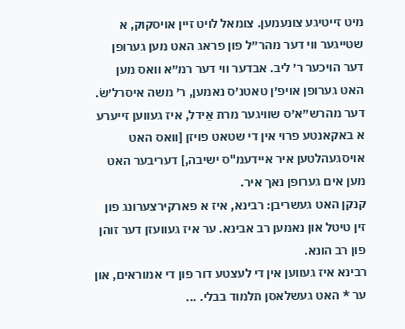מיט זייטיגע צונעמען. צומאל לויט זיין אויסקוק, א שטייגער ווי דער מהר״ל פון פראג האט מען גערופן דער הויכער ר׳ ליב. אבדער ווי דער רמ״א וואס מען האט גערופן אויפ׳ן טאטנ׳ס נאמען, ר׳ משה איסרל׳שׂ. דער מהרש״א׳ס שוויגער מרת אֵידל, איז געווען זייערע א באקאנטע פרוי אין די שטאט פויזן [וואס האט אויסגעהלטען איר איידעמ"ס ישיבה,] דעריבער האט מען אים גערופן נאך איר.
קנקן האט געשריבן: רבינא, איז א פארקירצערונג פון זין טיטל און נאמען רב אבינא. ער איז געוועזן דער זוהן פון רב הונא.
רבינא איז געווען אין די לעצטע דור פון די אמוראים, און ער * האט געשלאסן תלמוד בבלי. ...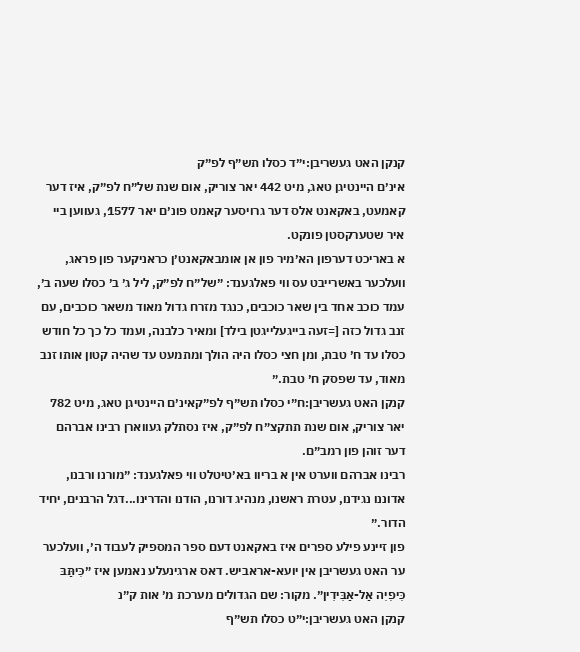קנקן האט געשריבן:י״ד כסלו תש״ף לפ״ק
אינ׳ם היינטיגן טאג, מיט 442 יאר צוריק, אום שנת של״ח לפ״ק, איז דער קאמעט, באקאנט אלס דער גרויסער קאמט פונ׳ם יאר 1577, געווען ביי איר שטערקסטן פונקט.
א באריכט דערפון הא׳מיר פון אן אומבאקאנט׳ן כראניקער פון פראג, וועלכער באשרייבט עס ווי פאלגענד: ״של״ח לפ״ק, ליל ג׳ ב׳ כסלו שעה ב׳, עמד כוכב אחד בין שאר כוכבים, כנגד מזרח גדול מאוד משאר כוכבים, עם זנב גדול כזה [=זעה בייגעלייגטן בילד] ומאיר כלבנה, ועמד כל כך כל חודש כסלו עד ח׳ טבת, ומן חצי כסלו היה הולך ומתמעט עד שהיה קטון אותו זנב מאוד, עד שפסק ח׳ טבת.״
קנקן האט געשריבן:ח״י כסלו תש״ף לפ״קאינ׳ם היינטיגן טאג, מיט 782 יאר צוריק, אום שנת תתקצ״ח לפ״ק, איז נסתלק געווארן רבינו אברהם דער זוהן פון רמב״ם.
רבינו אברהם ווערט אין א בריוו בא׳טיטלט ווי פאלגענד: ״מורנו ורבנו, אדוננו נגידנו, עטרת ראשנו, מנהיג דורנו, הודנו והדרינו...דגל הרבנים, יחיד הדור.״
פון זיינע פילע ספרים איז באקאנט דעם ספר המספיק לעבוד ה׳, וועלכער ער האט געשריבן אין יועא-אראביש. דאס ארגינעלע נאמען איז ״כִּיתַּבּ כִּיפִיִה אַל-אַבִּידִין״. מקור: שם הגדולים מערכת מ׳ אות ק״נ
קנקן האט געשריבן:י״ט כסלו תש״ף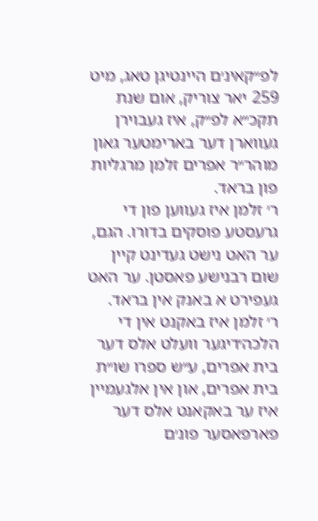לפ״קאינ׳ם היינטיגן טאג, מיט 259 יאר צוריק, אום שנת תקכ״א לפ״ק, איז געבוירן געווארן דער בארימטער גאון מוהר״ר אפרים זלמן מרגליות פון בראד.
ר׳ זלמן איז געווען פון די גרעסטע פוסקים בדורו. הגם, ער האט נישט געדינט קיין שום רבנישע פאסטן. ער האט געפירט א באנק אין בראד.
ר׳ זלמן איז באקנט אין די הלכה׳דיגער וועלט אלס דער בית אפרים, ע״ש ספרו שו״ת בית אפרים, און אין אלגעמיין איז ער באקאנט אלס דער פארפאסער פונ׳ם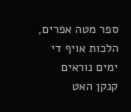ספר מטה אפרים, הלכות אויף די ימים נוראים
קנקן האט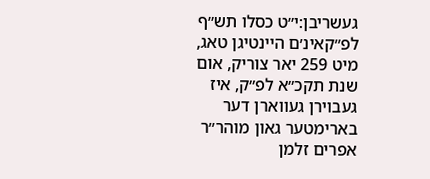געשריבן:י״ט כסלו תש״ף לפ״קאינ׳ם היינטיגן טאג, מיט 259 יאר צוריק, אום שנת תקכ״א לפ״ק, איז געבוירן געווארן דער בארימטער גאון מוהר״ר אפרים זלמן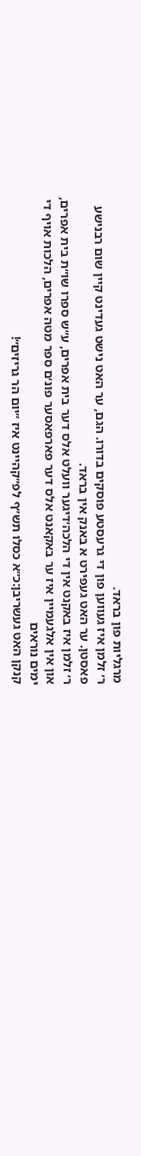מרגליות פון בראד.
ר׳ זלמן איז געווען פון די גרעסטע פוסקים בדורו. הגם, ער האט נישט געדינט קיין שום רבנישע פאסטן. ער האט געפירט א באנק אין בראד.
ר׳ זלמן איז באקנט אין די הלכה׳דיגער וועלט אלס דער בית אפרים, ע״ש ספרו שו״ת בית אפרים, און אין אלגעמיין איז ער באקאנט אלס דער פארפאסער פונ׳ם ספר מטה אפרים, הלכות אויף די ימים נוראים
קנקן האט געשריבן:כ״א כסלו תש״ף לפ״קהיינט איז ״יום הר גריזים״!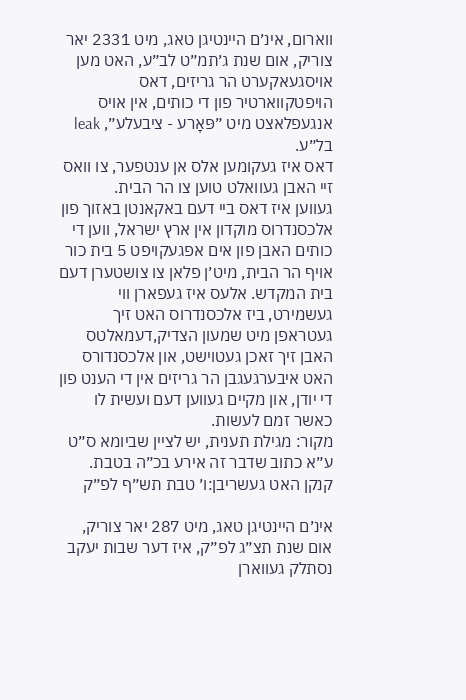ווארום, אינ׳ם היינטיגן טאג, מיט 2331 יאר צוריק, אום שנת ג׳תמ״ט לב״ע, האט מען אויסגעאקערט הר גריזים, דאס הויפטקווארטיר פון די כותים, אין אויס אנגעפלאצט מיט ״פּאָרע - ציבעלע״, leak בל״ע.
דאס איז געקומען אלס אן ענטפער, צו וואס זיי האבן געוואלט טוען צו הר הבית.
געווען איז דאס ביי דעם באקאנטן באזוך פון אלכסנדרוס מוקדון אין ארץ ישראל, ווען די כותים האבן פון אים אפגעקויפט 5 בית כור אויף הר הבית, מיט׳ן פלאן צו צושטערן דעם בית המקדש. אלעס איז געפארן ווי געשמירט, ביז אלכסנדרוס האט זיך געטראפן מיט שמעון הצדיק,דעמאלטס האבן זיך זאכן געטוישט, און אלכסנדורס האט איבערגעגבן הר גריזים אין די הענט פון די יודן, און מקיים געווען דעם ועשית לו כאשר זמם לעשות.
מקור: מגילת תענית, יש לציין שביומא ס״ט ע״א כתוב שדבר זה אירע בכ״ה בטבת.
קנקן האט געשריבן:ו׳ טבת תש״ף לפ״ק

אינ׳ם היינטיגן טאג, מיט 287 יאר צוריק, אום שנת תצ״ג לפ״ק, איז דער שבות יעקב נסתלק געווארן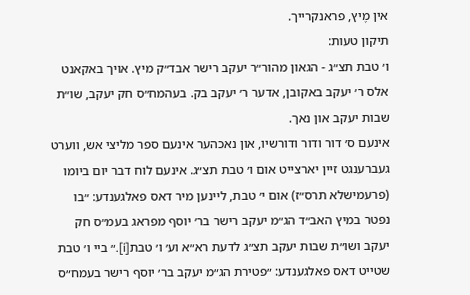אין מֶיץ, פראנקרייך.
תיקון טעות:
ו׳ טבת תצ״ג - הגאון מהור״ר יעקב רישר אבד״ק מיץ. אויך באקאנט אלס ר׳ יעקב באקובן, אדער ר׳ יעקב בק. בעהמח״ס חק יעקב, שו״ת שבות יעקב און נאך.
אינעם ס׳ דור ודור ודורשיו, און נאכהער אינעם ספר מליצי אש, ווערט געברענגט זיין יארצייט אום ו׳ טבת תצ״ג. אינעם לוח דבר יום ביומו (פרעמישלא תרס״ז) אום י׳ טבת, ליינען מיר דאס פאלגענדע: ״בו נפטר במיץ האב״ד הג״מ יעקב רישר בר׳ יוסף מפראג בעמ״ס חק יעקב ושו״ת שבות יעקב תצ״ג לדעת רא״א וע׳ ו׳ טבת[i].״ ביי ו׳ טבת שטייט דאס פאלגענדע: ״פטירת הג״מ יעקב בר׳ יוסף רישר בעמח״ס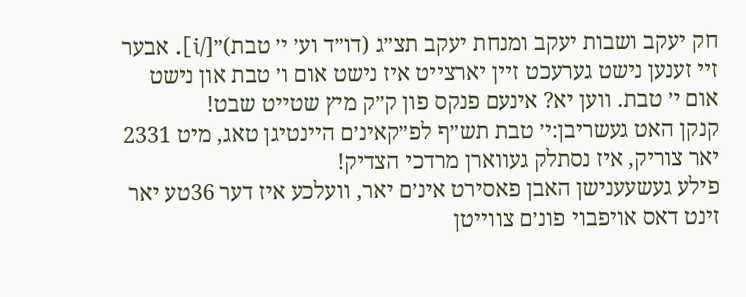חק יעקב ושבות יעקב ומנחת יעקב תצ״ג (דו״ד וע׳ י׳ טבת)״[/i]. אבער זיי זענען נישט גערעכט זיין יארצייט איז נישט אום ו׳ טבת און נישט אום י׳ טבת. ווען יא? אינעם פנקס פון ק״ק מיץ שטייט שבט!
קנקן האט געשריבן:י׳ טבת תש״ף לפ״קאינ׳ם היינטיגן טאג, מיט 2331 יאר צוריק, איז נסתלק געווארן מרדכי הצדיק!
פילע געשעענישן האבן פאסירט אינ׳ם יאר, וועלכע איז דער 36טע יאר זינט דאס אויפבוי פונ׳ם צווייטן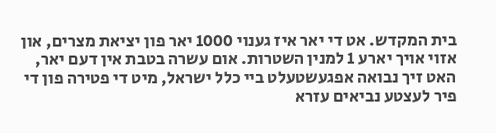בית המקדש. אט די יאר איז גענוי 1000 יאר פון יציאת מצרים, און אזוי אויך יארע 1 למנין השטרות. אום עשרה בטבת אין דעם יאר, האט זיך נבואה אפגעשטעלט ביי כלל ישראל, מיט די פטירה פון די פיר לעצטע נביאים עזרא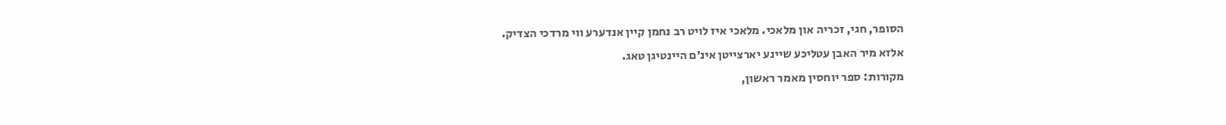הסופר, חגי, זכריה און מלאכי. מלאכי איז לויט רב נחמן קיין אנדערע ווי מרדכי הצדיק.
אלזא מיר האבן עטליכע שיינע יארצייטן אינ׳ם היינטיגן טאג.
מקורות: ספר יוחסין מאמר ראשון,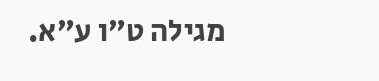מגילה ט״ו ע״א.